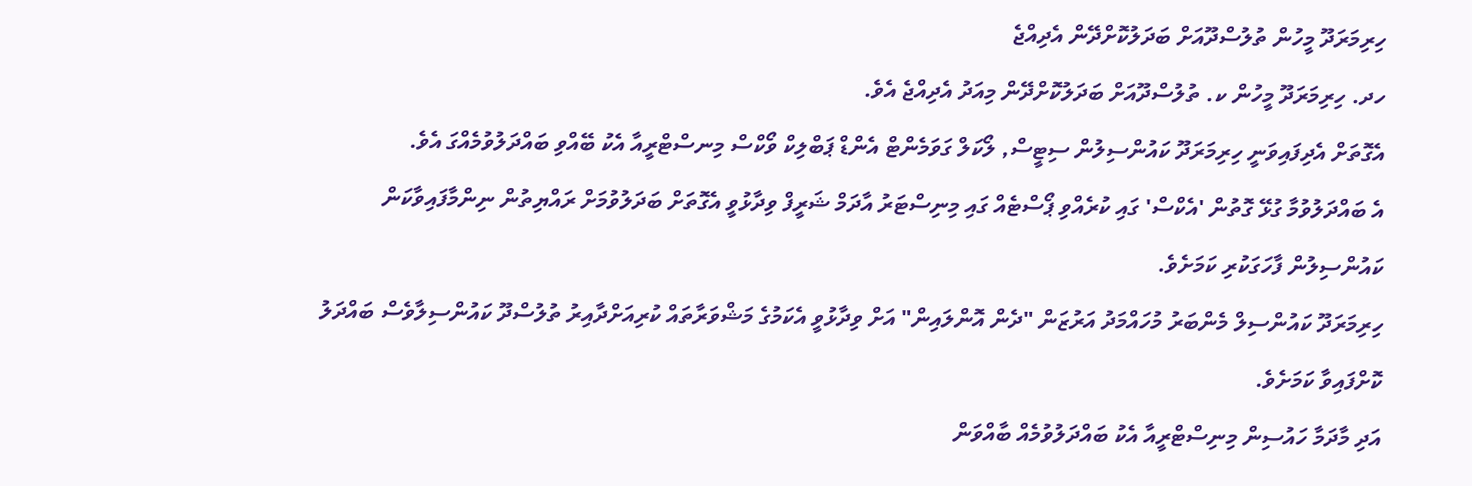ހިރިމަރަދޫ މީހުން ތުލުސްދޫއަށް ބަދަލުކޮށްދޭން އެދިއްޖެ
ހދ. ހިރިމަރަދޫ މީހުން ކ. ތުލުސްދޫއަށް ބަދަލުކޮށްދޭން މިއަދު އެދިއްޖެ އެވެ.
އެގޮތަށް އެދިފައިވަނީ ހިރިމަރަދޫ ކައުންސިލުން ސިޓީސް, ލޯކަލް ގަވަމެންޓް އެންޑް ޕަބްލިކް ވޯކްސް މިނސްޓްރީއާ އެކު ބޭއްވި ބައްދަލުވުމެއްގަ އެވެ.
އެ ބައްދަލުވުމާ ގުޅޭ ގޮތުން 'އެކްސް' ގައި ކުރެއްވި ޕޯސްޓެއް ގައި މިނިސްޓަރު އާދަމް ޝަރީފް ވިދާޅުވީ އެގޮތަށް ބަދަލުވުމަށް ރައްޔިތުން ނިންމާފައިވާކަން ކައުންސިލުން ފާހަގަކުރި ކަމަށެވެ.
ހިރިމަރަދޫ ކައުންސިލް މެންބަރު މުހައްމަދު އަރުޒަން "ދެން އޮންލައިން" އަށް ވިދާޅުވީ އެކަމުގެ މަޝްވަރާތައް ކުރިއަށްދާއިރު ތުލުސްދޫ ކައުންސިލާވެސް ބައްދަލު ކޮށްފައިވާ ކަމަށެވެ.
އަދި މާދަމާ ހައުސިން މިނިސްޓްރީއާ އެކު ބައްދަލުވުމެއް ބާއްވަން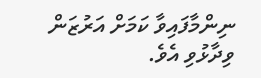ނިންމާފައިވާ ކަމަށް އަރުޒަން ވިދާޅުވި އެވެ.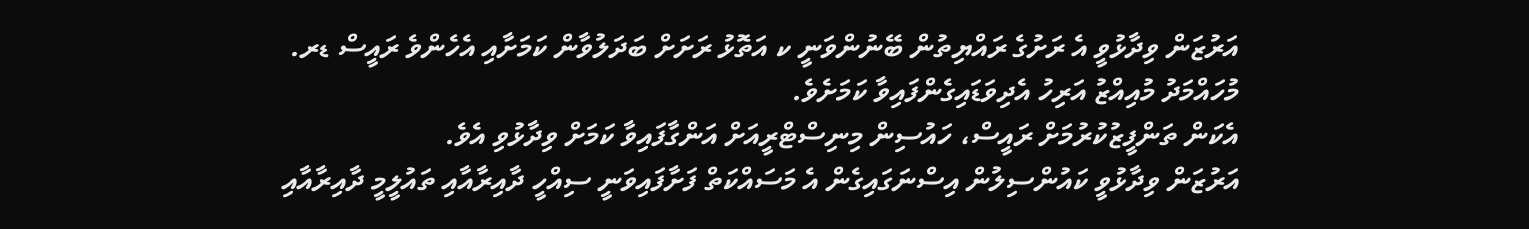އަރުޒަން ވިދާޅުވީ އެ ރަށުގެ ރައްޔިތުން ބޭނުންވަނީ ކ އަތޮޅު ރަށަށް ބަދަލުވާން ކަމަށާއި އެހެންވެ ރައީސް ޑރ. މުހައްމަދު މުއިއްޒު އަރިހު އެދިވަޑައިގެންފައިވާ ކަމަށެވެ.
އެކަން ތަންފީޒުކުރުމަށް ރައީސް، ހައުސިން މިނިސްޓްރީއަށް އަންގާފައިވާ ކަމަށް ވިދާޅުވި އެވެ.
އަރުޒަން ވިދާޅުވީ ކައުންސިލުން އިސްނަގައިގެން އެ މަސައްކަތް ފަށާފައިވަނީ ސިއްހީ ދާއިރާއާއި ތައުލީމީ ދާއިރާއާއި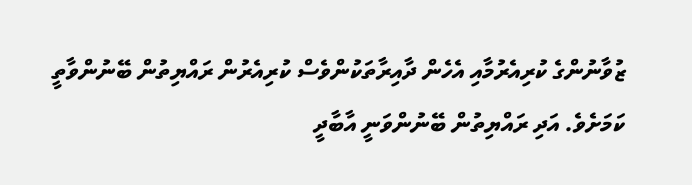ޒުވާނުންގެ ކުރިއެރުމާއި އެހެން ދާއިރާތަކުންވެސް ކުރިއެރުން ރައްޔިތުން ބޭނުންވާތީ ކަމަށެވެ. އަދި ރައްޔިތުން ބޭނުންވަނީ އާބާދީ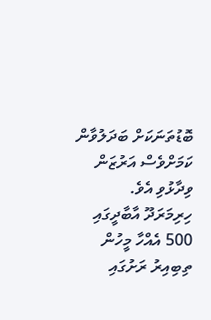ބޮޑުތަނަކަށް ބަދަލުވާން ކަމަށްވެސް އަރުޒަން ވިދާޅުވި އެވެ.
ހިރިމަރަދޫ އާބާދީގައި 500 އެއްހާ މީހުން ތިބިއިރު ރަށުގައި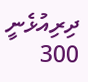ދިރިއުޅެނީ 300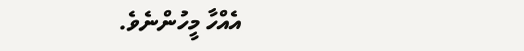އެއްހާ މީހުންނެވެ.